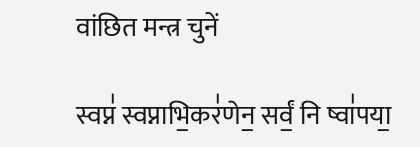वांछित मन्त्र चुनें

स्वप्न॑ स्वप्नाभि॒कर॑णेन॒ सर्वं॒ नि ष्वा॑पया॒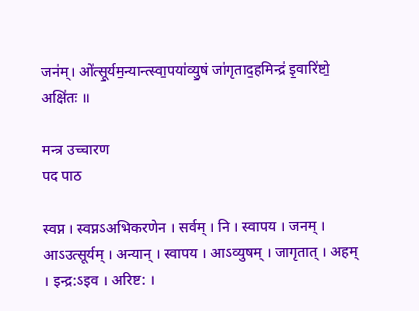जन॑म्। ओ॑त्सू॒र्यम॒न्यान्त्स्वा॒पया॑व्यु॒षं जा॑गृताद॒हमिन्द्र॑ इ॒वारि॑ष्टो॒ अक्षि॑तः ॥

मन्त्र उच्चारण
पद पाठ

स्वप्न । स्वप्नऽअभिकरणेन । सर्वम् । नि । स्वापय । जनम् । आऽउत्सूर्यम् । अन्यान् । स्वापय । आऽव्युषम् । जागृतात् । अहम् । इन्द्र:ऽइव । अरिष्ट: ।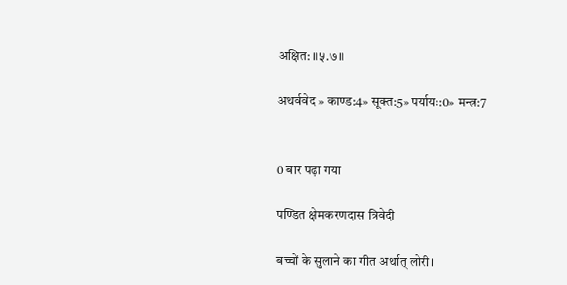अक्षित: ॥५.७॥

अथर्ववेद » काण्ड:4» सूक्त:5» पर्यायः:0» मन्त्र:7


0 बार पढ़ा गया

पण्डित क्षेमकरणदास त्रिवेदी

बच्चों के सुलाने का गीत अर्थात् लोरी।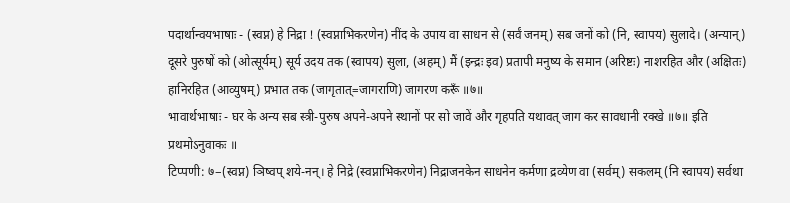पदार्थान्वयभाषाः - (स्वप्न) हे निद्रा ! (स्वप्नाभिकरणेन) नींद के उपाय वा साधन से (सर्वं जनम्) सब जनों को (नि, स्वापय) सुलादे। (अन्यान्) दूसरे पुरुषों को (ओत्सूर्यम्) सूर्य उदय तक (स्वापय) सुला, (अहम्) मैं (इन्द्रः इव) प्रतापी मनुष्य के समान (अरिष्टः) नाशरहित और (अक्षितः) हानिरहित (आव्युषम्) प्रभात तक (जागृतात्=जागराणि) जागरण करूँ ॥७॥
भावार्थभाषाः - घर के अन्य सब स्त्री-पुरुष अपने-अपने स्थानों पर सो जावें और गृहपति यथावत् जाग कर सावधानी रक्खे ॥७॥ इति प्रथमोऽनुवाकः ॥
टिप्पणी: ७−(स्वप्न) ञिष्वप् शये-नन्। हे निद्रे (स्वप्नाभिकरणेन) निद्राजनकेन साधनेन कर्मणा द्रव्येण वा (सर्वम्) सकलम् (नि स्वापय) सर्वथा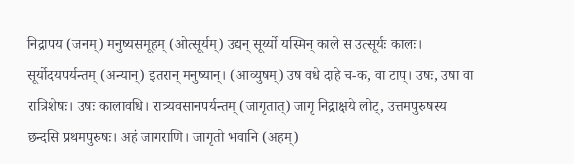निद्रापय (जनम्) मनुष्यसमूहम् (ओत्सूर्यम्) उद्यन् सूर्य्यो यस्मिन् काले स उत्सूर्यः कालः। सूर्योदयपर्यन्तम् (अन्यान्) इतरान् मनुष्यान्। (आव्युषम्) उष वधे दाहे च-क, वा टाप्। उषः, उषा वा रात्रिशेषः। उषः कालावधि। रात्र्यवसानपर्यन्तम् (जागृतात्) जागृ निद्राक्षये लोट्, उत्तमपुरुषस्य छन्दसि प्रथमपुरुषः। अहं जागराणि। जागृतो भवानि (अहम्)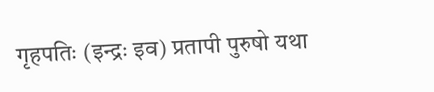गृहपतिः (इन्द्रः इव) प्रतापी पुरुषो यथा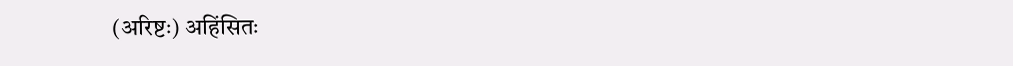(अरिष्टः) अहिंसितः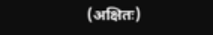(अक्षितः)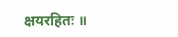क्षयरहितः ॥